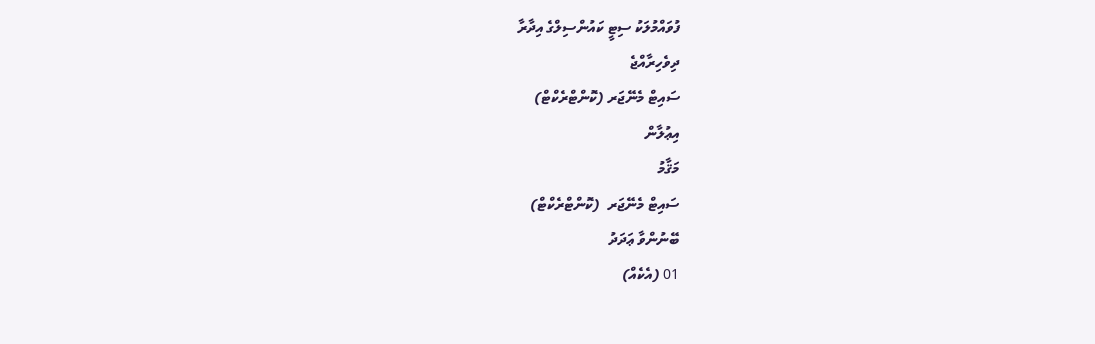ފުވައްމުލަކު ސިޓީ ކައުންސިލްގެ އިދާރާ
ދިވެހިރާއްޖެ
ސައިޓް މެނޭޖަރ (ކޮންޓްރެކްޓް)
އިޢުލާން
މަޤާމު
ސައިޓް މެނޭޖަރ  (ކޮންޓްރެކްޓް)
ބޭނުންވާ ޢަދަދު
01 (އެކެއް)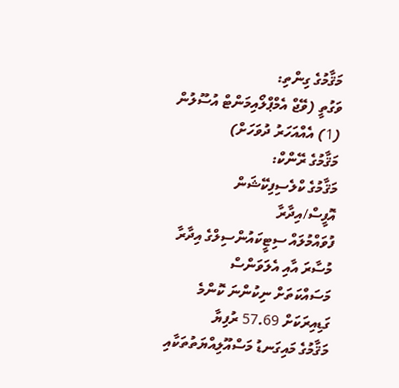މަޤާމުގެ ގިންތި:
ވަގުތީ (ވޭޖް އެމްޕްލޯއިމަންޓް އުސޫލުން (1) އެއްއަހަރު ދުވަހަށް)
މަޤާމުގެ ރޭންކް:
މަޤާމުގެ ކްލެސިފިކޭޝަން
އޮފީސް/އިދާރާ
ފުވައްމުލައް ސިޓީކައުންސިލްގެ އިދާރާ
މުސާރަ އާއި އެލަވަންސް
މަސައްކަތަށް ނިކުންނަ ކޮންމެ ގަޑިއިރަކަށް 57.69 ރުފިޔާ
މަޤާމުގެ މައިގަނޑު މަސްއޫލިއްޔަތުތަކާއި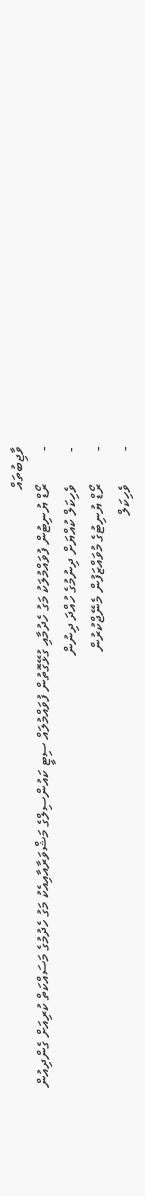ވާޖިބުތައް
-         ރޯޑް ޔުނިޓުން ފުވައްމުލަކު މަގު ހެދުމާއި ގުޅޭގޮތުން ފުވައްމުލައް ސިޓީ ކައުންސިލްގެ މަޝްވަރާއާއިއެކު މަގު ހެދުމުގެ މަސައްކަތް ކުރިއަށް ގެންދިއުން
-         ވެހިކަލް ކުއްޔަށް ދިނުމުގެ ހުއްދަ ދިނުން
-         ރޯޑް ޔުނިޓުގެ މުވައްޒަފުން މެނޭޖްކުރުން
-         ވެހިކަލް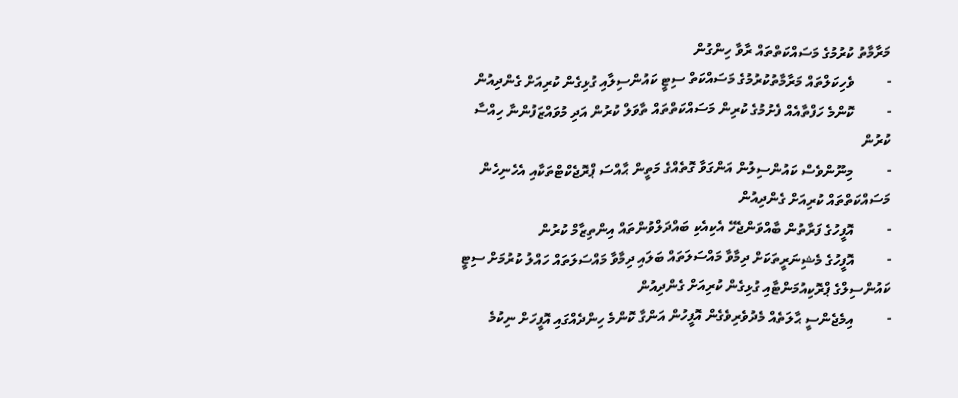މަރާމާތު ކުރުމުގެ މަސައްކަތްތައް ރާވާ ހިންގުން
-         ވެހިކަލްތައް މަރާމާތުކުރުމުގެ މަސައްކަތް ސިޓީ ކައުންސިލާއި ގުޅިގެން ކުރިއަށް ގެންދިއުން
-         ކޮންމެ ހަފްތާއެއް ފެށުމުގެ ކުރިން މަސައްކަތްތައް ތާވަލް ކުރުން އަދި މުވައްޒަފުންނާ ހިއްސާ ކުރުން
-         މިނޫންވެސް ކައުންސިލުން އަންގަވާ ގޮތެއްގެ މަތީން ޙާއްސަ ޕްރޮޖެކްޓްތަކާއި އެހެނިހެން މަސައްކަތްތައް ކުރިއަށް ގެންދިއުން
-         އޮފީހުގެ ފަރާތުން ބާއްވަންޖެހޭ އެކިއެކި ބައްދަލްވުންތައް އިންތިޒާމް ކުރުން
-         އޮފީހުގެ މެޝިނަރީތަކަށް ދިމާވާ މައްސަލަތައް ބަލައި ދިމާވާ މައްސަލަތައް ހައްލު ކުރުމަށް ސިޓީ ކައުންސިލްގެ ޕްރޮކިއުމަންޓާއި ގުޅިގެން ކުރިއަށް ގެންދިއުން
-         އިމެޖެންސީ ޙާލަތެއް މެދުވެރިވެގެން އޮފީހުން އަންގާ ކޮންމެ ހިންދެއްގައި އޮފީހަށް ނިކުމެ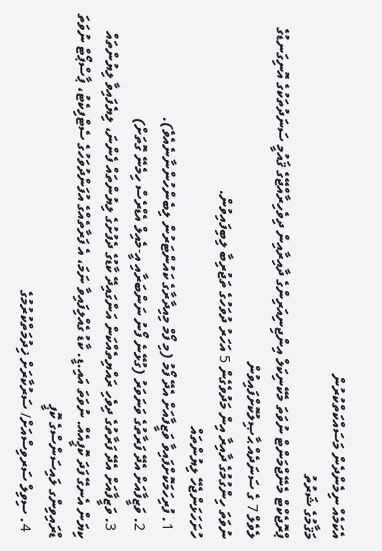އެކަމެއް ނިމެންދެން މަސައްކަތްކުރުން
މަޤާމުގެ ޝަރުތު
ޕްރޮޖެކްޓް މެނޭޖްމަންޓް ނުވަތަ މެކޭނިކަލް އިންޖިނިއަރިންގެ ދާއިރާއިން ދިވެހިރާއްޖޭގެ ޤައުމީ ސަނަދުތަކުގެ އޮނިގަނޑުގެ ލެވެލް 7 ގެ ސަނަދެއް ޙާޞިލުކޮށްފައިވުން
ނުވަތަ ހިންގުމުގެ ދާއިރާ އިން މަދުވެގެން 5 އަހަރު ދުވަހުގެ ތަޖުރިބާ ލިބިފައިވުން.
ހުށަހަޅަންޖެހޭ ލިޔުންތައް
  1. ފުރިހަމަކޮށްފައިވާ ވަޒީފާއަށް އެދޭ ފޯމު (މި ފޯމް މިއިދާރާގެ ކައުންޓަރުން ލިބެންހުންނާނެއެވެ).
  2. ވަޒީފާއަށް އެދޭ ފަރާތުގެ ވަނަވަރު (ގުޅޭނެ ފޯނު ނަންބަރާއި އީ-މެއިލް އެޑްރެސް ހިމެނޭ ގޮތަށް)
  3. ވަޒީފާއަށް އެދޭ ފަރާތުގެ ދިވެހި ރައްޔިތެއްކަން އަންގައިދޭ ކާޑުގެ ދެފުށުގެ ލިޔުންތައް ފެންނަ، ލިޔެފައިވާ ލިޔުންތައް ކިޔަން އެނގޭ ފަދަ ކޮޕީއެއް. ނުވަތަ އައި.ޑީ. ކާޑު ގެއްލިފައިވާ ނަމަ، އެ ފަރާތެއްގެ އުފަންދުވަހުގެ ސެޓްފިކެޓު، ޕާސްޕޯޓް ނުވަތަ ޑްރައިވިންގ ލައިސަންސްގެ ކޮޕީ
  4. ސިވިލް ސަރވިސްއަށް/ ސަރުކާރަށް ޚިދުމަތްކުރުމުގެ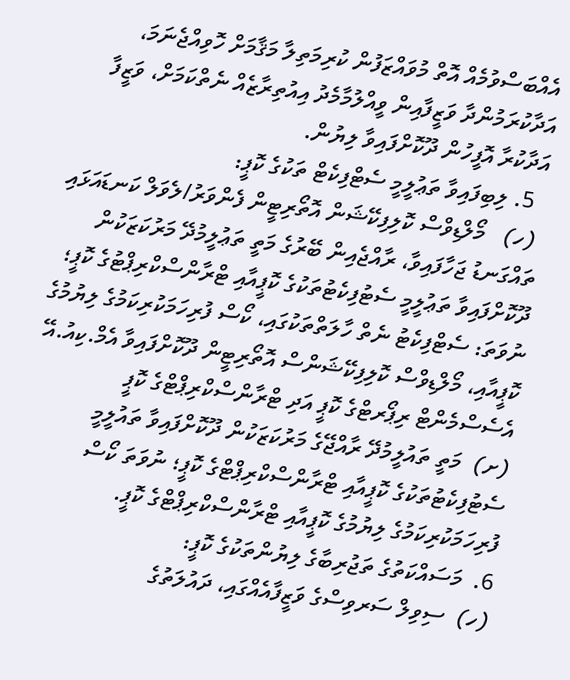އެއްބަސްވުމެއް އޮތް މުވައްޒަފުން ކުރިމަތިލާ މަޤާމަށް ހޮވިއްޖެނަމަ، އަދާކުރަމުންދާ ވަޒީފާއިން ވީއްލުމާމެދު އިއުތިރާޒެއް ނެތްކަމަށް، ވަޒީފާ އަދާކުރާ އޮފީހުން ދޫކޮށްފައިވާ ލިޔުން.
  5. ލިބިފައިވާ ތަޢުލީމީ ސެޓްފިކެޓް ތަކުގެ ކޮޕީ:
 (ހ)   މޯލްޑިވްސް ކޮލިފިކޭޝަން އޮތޯރިޓީން ފެންވަރު/ލެވަލް ކަނޑައަޅައި ތައްގަނޑު ޖަހާފައިވާ، ރާއްޖެއިން ބޭރުގެ މަތީ ތަޢުލީމުދޭ މަރުކަޒަކުން ދޫކޮށްފައިވާ ތަޢުލީމީ ސެޓުފިކެޓުތަކުގެ ކޮޕީއާއި ޓްރާންސްކްރިޕްޓުގެ ކޮޕީ؛ ނުވަތަ: ސެޓްފިކެޓު ނެތް ހާލަތްތަކުގައި، ކޯސް ފުރިހަމަކުރިކަމުގެ ލިޔުމުގެ ކޮޕީއާއި، މޯލްޑިވްސް ކޮލިފިކޭޝަންސް އޮތޯރިޓީން ދޫކޮށްފައިވާ އެމް.ކިއު.އޭ އެސެސްމެންޓް ރިޕޯރޓްގެ ކޮޕީ އަދި ޓްރާންސްކްރިޕްޓްގެ ކޮޕީ
(ށ)  މަތީ ތައުލީމުދޭ ރާއްޖޭގެ މަރުކަޒަކުން ދޫކޮށްފައިވާ ތައުލީމީ ސެޓުފިކެޓުތަކުގެ ކޮޕީއާއި ޓްރާންސްކްރިޕްޓްގެ ކޮޕީ؛ ނުވަތަ ކޯސް ފުރިހަމަކުރިކަމުގެ ލިޔުމުގެ ކޮޕީއާއި ޓްރާންސްކްރިޕްޓްގެ ކޮޕީ.
6.  މަސައްކަތުގެ ތަޖުރިބާގެ ލިޔުންތަކުގެ ކޮޕީ:
(ހ)  ސިވިލް ސަރވިސްގެ ވަޒީފާއެއްގައި، ދައުލަތުގެ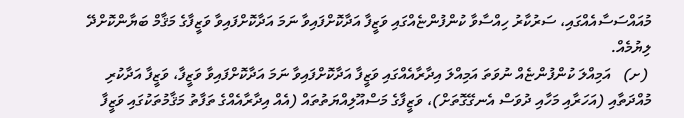މުއައްސަސާއެއްގައި، ސަރުކާރު ހިއްސާވާ ކުންފުންޏެއްގައި ވަޒީފާ އަދާކޮށްފައިވާ ނަމަ އަދާކޮށްފައިވާ ވަޒީފާގެ މަޤާމް ބަޔާންކޮށްދޭ ލިޔުމެއް.
 (ށ)   އަމިއްލަ ކުންފުންޏެއް ނުވަތަ އަމިއްލަ އިދާރާއެއްގައި ވަޒީފާ އަދާކޮށްފައިވާ ނަމަ އަދާކޮށްފައިވާ ވަޒީފާ، ވަޒީފާ އަދާކުރި މުއްދަތާއި (އަހަރާއި މަހާއި ދުވަސް އެނގޭގޮތަށް)، ވަޒީފާގެ މަސްއޫލިއްޔަތުތައް (އެއް އިދާރާއެއްގެ ތަފާތު މަޤާމުތަކުގައި ވަޒީފާ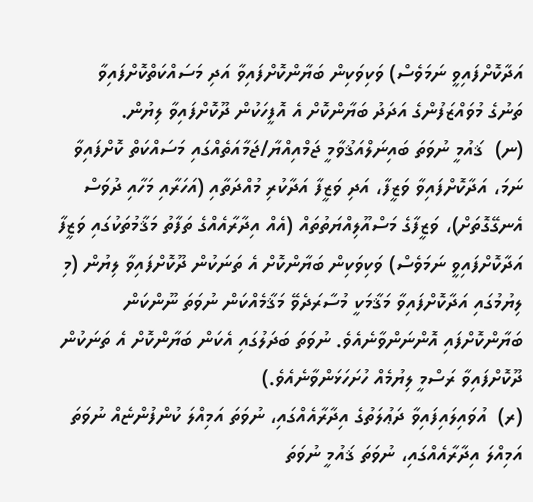އަދާކޮށްފައިވީ ނަމަވެސް) ވަކިވަކިން ބަޔާންކޮށްފައިވާ އަދި މަސައްކަތްކޮށްފައިވާ ތަނުގެ މުވައްޒަފުންގެ އަދަދު ބަޔާންކޮށް އެ އޮފީހަކުން ދޫކޮށްފައިވާ ލިޔުން.
(ނ)  ޤައުމީ ނުވަތަ ބައިނަލްއަޤުވާމީ ޖަމްއިއްޔާ/ޖަމާއަތެއްގައި މަސައްކަތް ކޮށްފައިވާ ނަމަ، އަދާކޮށްފައިވާ ވަޒީފާ، އަދި ވަޒީފާ އަދާކުރި މުއްދަތާއި (އަހަރާއި މަހާއި ދުވަސް އެނގޭގޮތަށް)، ވަޒީފާގެ މަސްއޫލިއްޔަތުތައް (އެއް އިދާރާއެއްގެ ތަފާތު މަޤާމުތަކުގައި ވަޒީފާ އަދާކޮށްފައިވީ ނަމަވެސް) ވަކިވަކިން ބަޔާންކޮށް އެ ތަނަކުން ދޫކޮށްފައިވާ ލިޔުން (މި ލިޔުމުގައި އަދާކޮށްފައިވާ މަޤާމަކީ މުސާރަދެވޭ މަޤާމެއްކަން ނުވަތަ ނޫންކަން ބަޔާންކޮށްފައި އޮންނަންވާނެއެވެ. ނުވަތަ ބަދަލުގައި އެކަން ބަޔާންކޮށް އެ ތަނަކުން ދޫކޮށްފައިވާ ރަސްމީ ލިޔުމެއް ހުށަހަޅަންވާނެއެވެ.)
(ރ)  އުވައިލައިފައިވާ ދަޢުލަތުގެ އިދާރާއެއްގައި، ނުވަތަ އަމިއްލަ ކުންފުންޏެއް ނުވަތަ އަމިއްލަ އިދާރާއެއްގައި، ނުވަތަ ޤައުމީ ނުވަތަ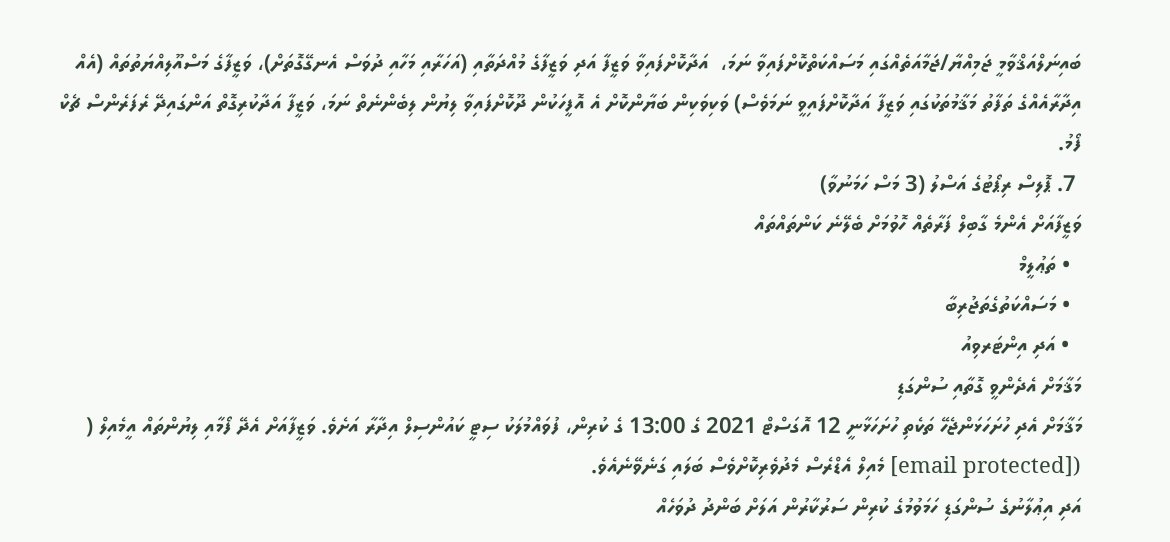ބައިނަލްއަޤްވާމީ ޖަމިއްޔާ/ޖަމާއަތެއްގައި މަސައްކަތްކޮށްފައިވާ ނަމަ،  އަދާކޮށްފައިވާ ވަޒީފާ އަދި ވަޒީފާގެ މުއްދަތާއި (އަހަރާއި މަހާއި ދުވަސް އެނގޭގޮތަށް)، ވަޒީފާގެ މަސްއޫލިއްޔަތުތައް (އެއް އިދާރާއެއްގެ ތަފާތު މަޤާމުތަކުގައި ވަޒީފާ އަދާކޮށްފައިވީ ނަމަވެސް) ވަކިވަކިން ބަޔާންކޮށް އެ އޮފީހަކުން ދޫކޮށްފައިވާ ލިޔުން ލިބެންނެތް ނަމަ، ވަޒީފާ އަދާކުރިގޮތް އަންގައިދޭ ރެފަރެންސް ޗެކް ފޯމު.
 7. ޕޮލިސް ރިޕޯޓުގެ އަސްލު (3 މަސް ހަމަނުވާ)
ވަޒީފާއަށް އެންމެ ގާބިލް ފަރާތެއް ހޮވުމަށް ބެލޭނެ ކަންތައްތައް
  • ތަޢުލީމް
  • މަސައްކަތުގެތަޖުރިބާ
  • އަދި އިންޓަރވިއު
މަޤާމަށް އެދެންވީ ގޮތާއި ސުންގަޑި
މަޤާމަށް އެދި ހުށަހަޅަންޖެހޭ ތަކެތި ހުށަހަޅާނީ 12 އޮގަސްޓް 2021 ގެ 13:00 ގެ ކުރިން، ފުވައްމުލަކު ސިޓީ ކައުންސިލް އިދާރާ އަށެވެ. ވަޒީފާއަށް އެދޭ ފޯމާއި ލިޔުންތައް އީމެއިލް (  ([email protected] މެއިލް އެޑްރެސް މެދުވެރިކޮށްވެސް ބަލައި ގަނެވޭނެއެވެ.
އަދި އިޢުލާނުގެ ސުންގަޑި ހަމަވުމުގެ ކުރިން ސަރުކާރުން އަލަށް ބަންދު ދުވަހެއް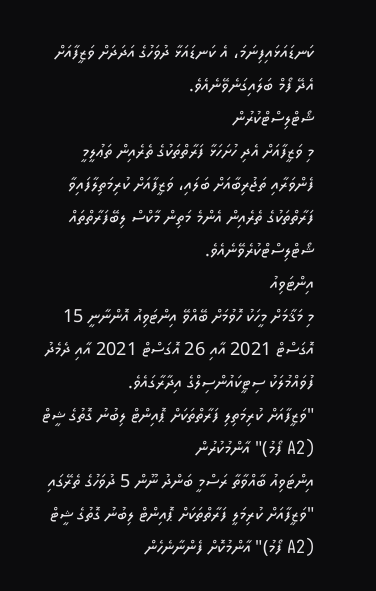ކަނޑައަޅައިފިނަމަ، އެ ކަނޑައަޅާ ދުވަހުގެ އަދަދަށް ވަޒީފާއަށް އެދޭ ފޯމް ބަލައިގަނެވޭނެއެވެ.
ޝޯޓްލިސްޓްކުރުން
މި ވަޒީފާއަށް އެދި ހުށަހަޅާ ފަރާތްތަކުގެ ތެރެއިން ތަޢުލީމީ ފެންވަރާއި ތަޖުރިބާއަށް ބަލައި، ވަޒީފާއަށް ކުރިމަތިލާފައިވާ ފަރާތްތަކުގެ ތެރެއިން އެންމެ މަތިން މާކްސް ލިބޭފަރާތްތައް ޝޯޓްލިސްޓްކުރެވޭނެއެވެ.
އިންޓަވިއު
މި މަޤާމަށް މީހަކު ހޮވުމަށް ބޭއްވޭ އިންޓަވިއު އޮންނާނީ 15 އޮގަސްޓް 2021 އާއި 26 އޮގަސްޓް 2021 އާއި ދެމެދު ފުވައްމުލަކު ސިޓީކައުންސިލްގެ އިދާރާގައެވެ.
"ވަޒީފާއަށް ކުރިމަތިލި ފަރާތްތަކަށް ޕޮއިންޓް ލިބުނު ގޮތުގެ ޝީޓް (A2 ފޯމު)" އާންމުކުރުން
އިންޓަވިއު ބާއްވާތާ ރަސްމީ ބަންދު ނޫން 5 ދުވަހުގެ ތެރޭގައި "ވަޒީފާއަށް ކުރިމަލީ ފަރާތްތަކަށް ޕޮއިންޓް ލިބުނު ގޮތުގެ ޝީޓް (A2 ފޯމު)" އާންމުކޮށް ފެންނާނެހެން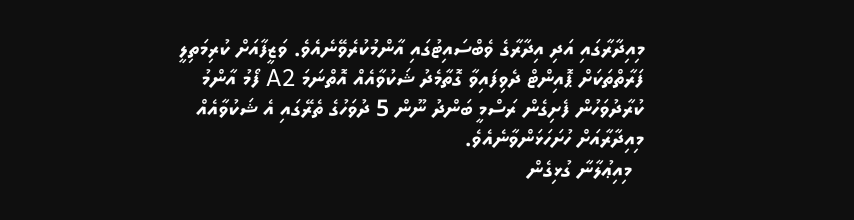މިއިދާރާގައި އަދި އިދާރާގެ ވެބްސައިޓުގައި އާންމުކުރެވޭނެއެވެ. ވަޒީފާއަށް ކުރިމަތިލީ ފަރާތްތަކަށް ޕޮއިންޓް ދެވިފައިވާ ގޮތާމެދު ޝަކުވާއެއް އޮތްނަމަ A2 ފޯމު އާންމު ކުރާދުވަހުން ފެށިގެން ރަސްމީ ބަންދު ނޫން 5 ދުވަހުގެ ތެރޭގައި އެ ޝަކުވާއެއް މިއިދާރާއަށް ހުށަހަޅަންވާނެއެވެ.
  މިއިޢުލާނާ ގުޅިގެން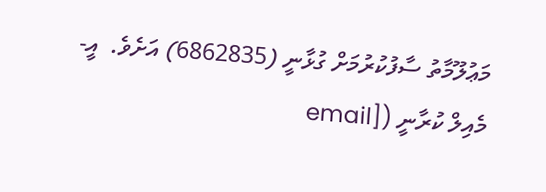މަޢުލޫމާތު ސާފުކުރުމަށް ގުޅާނީ (6862835) އަށެވެ.  އީ-މެއިލް ކުރާނީ ([email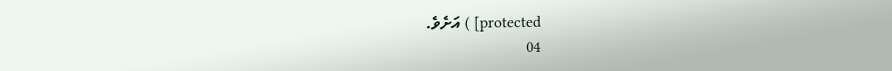protected] ) އަށެވެ.
04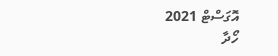އޮގަސްޓް 2021
ހޯދާ